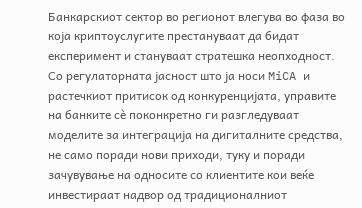Банкарскиот сектор во регионот влегува во фаза во која криптоуслугите престануваат да бидат експеримент и стануваат стратешка неопходност. Со регулаторната јасност што ја носи MiCA и растечкиот притисок од конкуренцијата, управите на банките сè поконкретно ги разгледуваат моделите за интеграција на дигиталните средства, не само поради нови приходи, туку и поради зачувување на односите со клиентите кои веќе инвестираат надвор од традиционалниот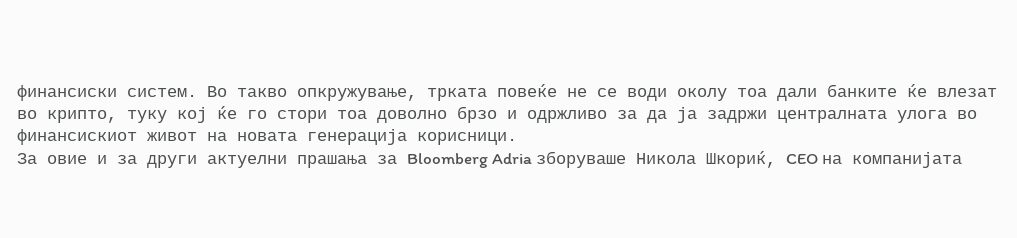финансиски систем. Во такво опкружување, трката повеќе не се води околу тоа дали банките ќе влезат во крипто, туку кој ќе го стори тоа доволно брзо и одржливо за да ја задржи централната улога во финансискиот живот на новата генерација корисници.
За овие и за други актуелни прашања за Bloomberg Adria зборуваше Никола Шкориќ, CEO на компанијата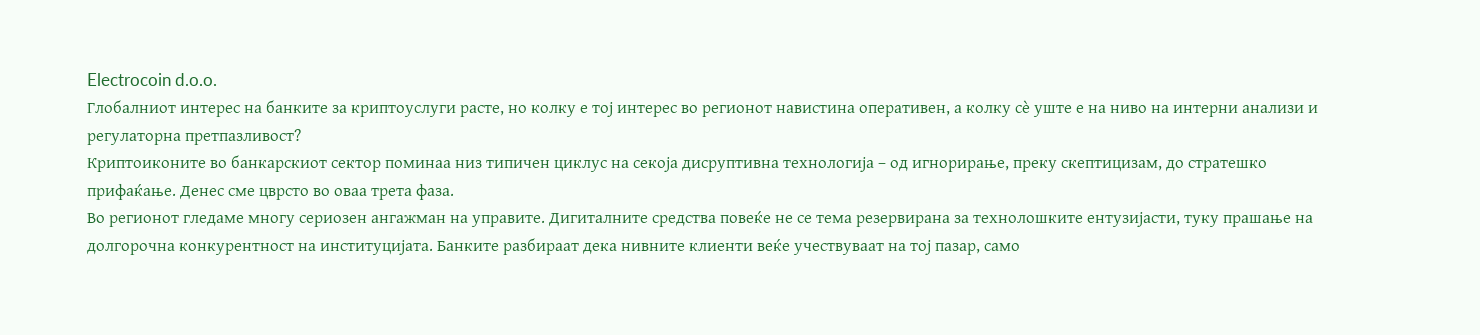Electrocoin d.o.o.
Глобалниот интерес на банките за криптоуслуги расте, но колку е тој интерес во регионот навистина оперативен, а колку сè уште е на ниво на интерни анализи и регулаторна претпазливост?
Криптоиконите во банкарскиот сектор поминаа низ типичен циклус на секоја дисруптивна технологија – од игнорирање, преку скептицизам, до стратешко прифаќање. Денес сме цврсто во оваа трета фаза.
Во регионот гледаме многу сериозен ангажман на управите. Дигиталните средства повеќе не се тема резервирана за технолошките ентузијасти, туку прашање на долгорочна конкурентност на институцијата. Банките разбираат дека нивните клиенти веќе учествуваат на тој пазар, само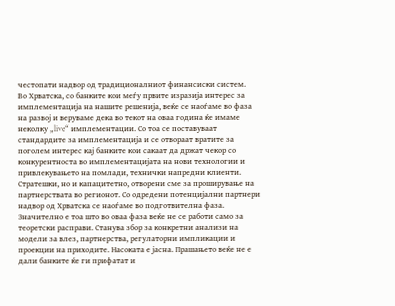честопати надвор од традиционалниот финансиски систем.
Во Хрватска, со банките кои меѓу првите изразија интерес за имплементација на нашите решенија, веќе се наоѓаме во фаза на развој и веруваме дека во текот на оваа година ќе имаме неколку „live“ имплементации. Со тоа се поставуваат стандардите за имплементација и се отвораат вратите за поголем интерес кај банките кои сакаат да држат чекор со конкурентноста во имплементацијата на нови технологии и привлекувањето на помлади, технички напредни клиенти. Стратешки, но и капацитетно, отворени сме за проширување на партнерствата во регионот. Со одредени потенцијални партнери надвор од Хрватска се наоѓаме во подготвителна фаза. Значително е тоа што во оваа фаза веќе не се работи само за теоретски расправи. Станува збор за конкретни анализи на модели за влез, партнерства, регулаторни импликации и проекции на приходите. Насоката е јасна. Прашањето веќе не е дали банките ќе ги прифатат и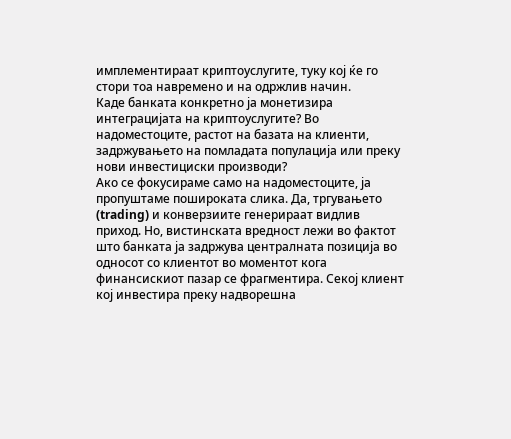имплементираат криптоуслугите, туку кој ќе го стори тоа навремено и на одржлив начин.
Каде банката конкретно ја монетизира интеграцијата на криптоуслугите? Во надоместоците, растот на базата на клиенти, задржувањето на помладата популација или преку нови инвестициски производи?
Ако се фокусираме само на надоместоците, ја пропуштаме пошироката слика. Да, тргувањето (trading) и конверзиите генерираат видлив приход. Но, вистинската вредност лежи во фактот што банката ја задржува централната позиција во односот со клиентот во моментот кога финансискиот пазар се фрагментира. Секој клиент кој инвестира преку надворешна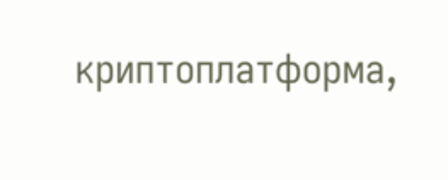криптоплатформа,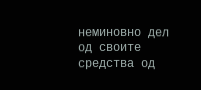неминовно дел од своите средства од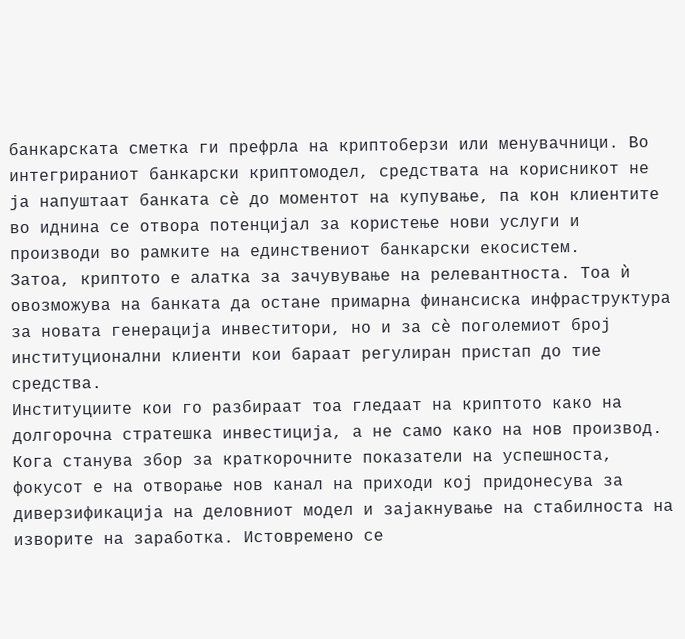банкарската сметка ги префрла на криптоберзи или менувачници. Во интегрираниот банкарски криптомодел, средствата на корисникот не ја напуштаат банката сè до моментот на купување, па кон клиентите во иднина се отвора потенцијал за користење нови услуги и производи во рамките на единствениот банкарски екосистем.
Затоа, криптото е алатка за зачувување на релевантноста. Тоа ѝ овозможува на банката да остане примарна финансиска инфраструктура за новата генерација инвеститори, но и за сè поголемиот број институционални клиенти кои бараат регулиран пристап до тие средства.
Институциите кои го разбираат тоа гледаат на криптото како на долгорочна стратешка инвестиција, а не само како на нов производ. Кога станува збор за краткорочните показатели на успешноста, фокусот е на отворање нов канал на приходи кој придонесува за диверзификација на деловниот модел и зајакнување на стабилноста на изворите на заработка. Истовремено се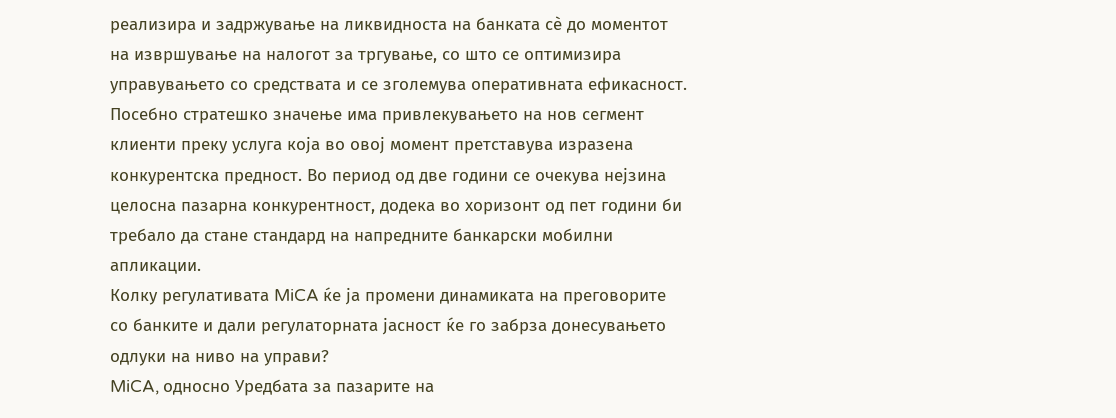реализира и задржување на ликвидноста на банката сè до моментот на извршување на налогот за тргување, со што се оптимизира управувањето со средствата и се зголемува оперативната ефикасност. Посебно стратешко значење има привлекувањето на нов сегмент клиенти преку услуга која во овој момент претставува изразена конкурентска предност. Во период од две години се очекува нејзина целосна пазарна конкурентност, додека во хоризонт од пет години би требало да стане стандард на напредните банкарски мобилни апликации.
Колку регулативата MiCA ќе ја промени динамиката на преговорите со банките и дали регулаторната јасност ќе го забрза донесувањето одлуки на ниво на управи?
MiCA, односно Уредбата за пазарите на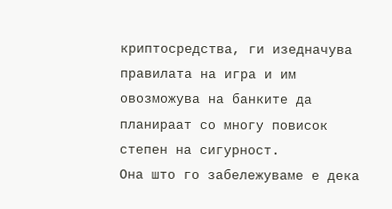криптосредства, ги изедначува правилата на игра и им овозможува на банките да планираат со многу повисок степен на сигурност.
Она што го забележуваме е дека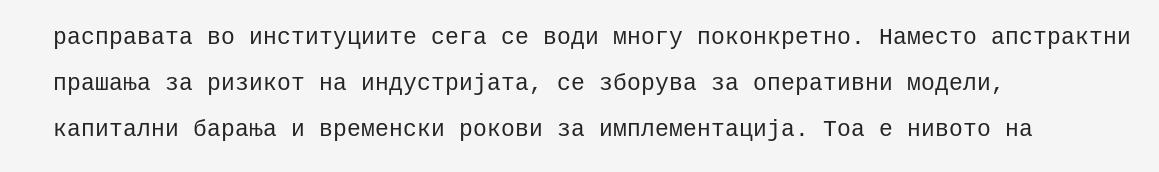расправата во институциите сега се води многу поконкретно. Наместо апстрактни прашања за ризикот на индустријата, се зборува за оперативни модели, капитални барања и временски рокови за имплементација. Тоа е нивото на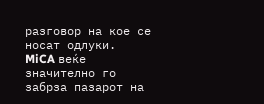разговор на кое се носат одлуки.
MiCA веќе значително го забрза пазарот на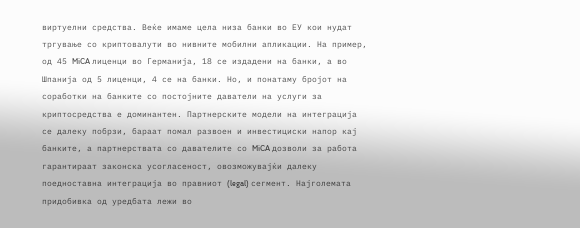виртуелни средства. Веќе имаме цела низа банки во ЕУ кои нудат тргување со криптовалути во нивните мобилни апликации. На пример, од 45 MiCA лиценци во Германија, 18 се издадени на банки, а во Шпанија од 5 лиценци, 4 се на банки. Но, и понатаму бројот на соработки на банките со постојните даватели на услуги за криптосредства е доминантен. Партнерските модели на интеграција се далеку побрзи, бараат помал развоен и инвестициски напор кај банките, а партнерствата со давателите со MiCA дозволи за работа гарантираат законска усогласеност, овозможувајќи далеку поедноставна интеграција во правниот (legal) сегмент. Најголемата придобивка од уредбата лежи во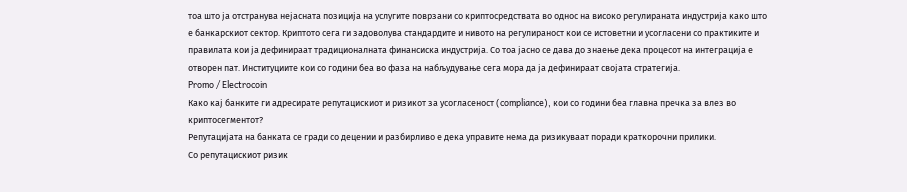тоа што ја отстранува нејасната позиција на услугите поврзани со криптосредствата во однос на високо регулираната индустрија како што е банкарскиот сектор. Криптото сега ги задоволува стандардите и нивото на регулираност кои се истоветни и усогласени со практиките и правилата кои ја дефинираат традиционалната финансиска индустрија. Со тоа јасно се дава до знаење дека процесот на интеграција е отворен пат. Институциите кои со години беа во фаза на набљудување сега мора да ја дефинираат својата стратегија.
Promo / Electrocoin
Како кај банките ги адресирате репутацискиот и ризикот за усогласеност (compliance), кои со години беа главна пречка за влез во криптосегментот?
Репутацијата на банката се гради со децении и разбирливо е дека управите нема да ризикуваат поради краткорочни прилики.
Со репутацискиот ризик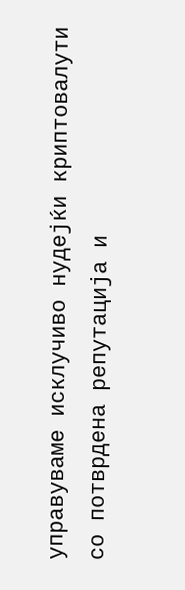управуваме исклучиво нудејќи криптовалути со потврдена репутација и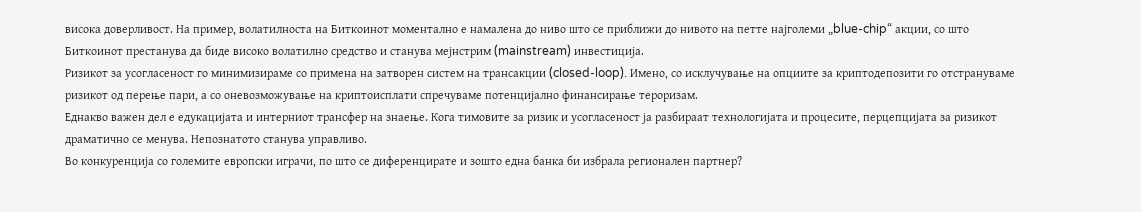висока доверливост. На пример, волатилноста на Биткоинот моментално е намалена до ниво што се приближи до нивото на петте најголеми „blue-chip“ акции, со што Биткоинот престанува да биде високо волатилно средство и станува мејнстрим (mainstream) инвестиција.
Ризикот за усогласеност го минимизираме со примена на затворен систем на трансакции (closed-loop). Имено, со исклучување на опциите за криптодепозити го отстрануваме ризикот од перење пари, а со оневозможување на криптоисплати спречуваме потенцијално финансирање тероризам.
Еднакво важен дел е едукацијата и интерниот трансфер на знаење. Кога тимовите за ризик и усогласеност ја разбираат технологијата и процесите, перцепцијата за ризикот драматично се менува. Непознатото станува управливо.
Во конкуренција со големите европски играчи, по што се диференцирате и зошто една банка би избрала регионален партнер?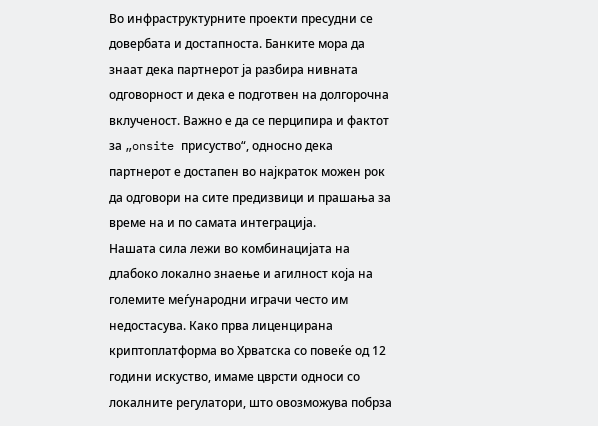Во инфраструктурните проекти пресудни се довербата и достапноста. Банките мора да знаат дека партнерот ја разбира нивната одговорност и дека е подготвен на долгорочна вклученост. Важно е да се перципира и фактот за „onsite присуство“, односно дека партнерот е достапен во најкраток можен рок да одговори на сите предизвици и прашања за време на и по самата интеграција.
Нашата сила лежи во комбинацијата на длабоко локално знаење и агилност која на големите меѓународни играчи често им недостасува. Како прва лиценцирана криптоплатформа во Хрватска со повеќе од 12 години искуство, имаме цврсти односи со локалните регулатори, што овозможува побрза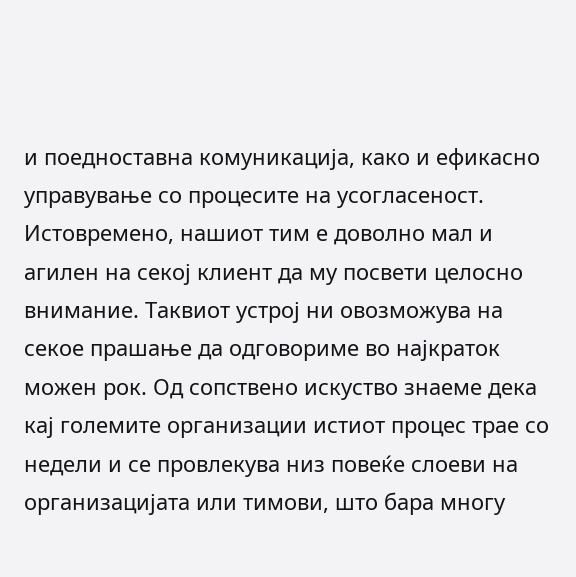и поедноставна комуникација, како и ефикасно управување со процесите на усогласеност.
Истовремено, нашиот тим е доволно мал и агилен на секој клиент да му посвети целосно внимание. Таквиот устрој ни овозможува на секое прашање да одговориме во најкраток можен рок. Од сопствено искуство знаеме дека кај големите организации истиот процес трае со недели и се провлекува низ повеќе слоеви на организацијата или тимови, што бара многу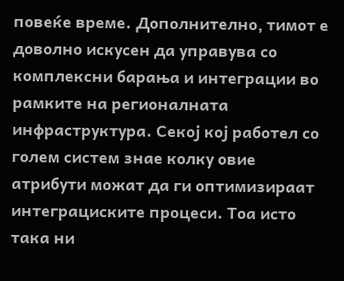повеќе време. Дополнително, тимот е доволно искусен да управува со комплексни барања и интеграции во рамките на регионалната инфраструктура. Секој кој работел со голем систем знае колку овие атрибути можат да ги оптимизираат интеграциските процеси. Тоа исто така ни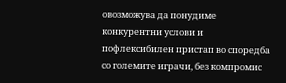овозможува да понудиме конкурентни услови и пофлексибилен пристап во споредба со големите играчи, без компромис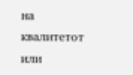на квалитетот или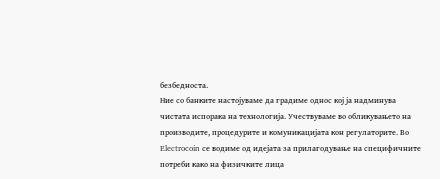безбедноста.
Ние со банките настојуваме да градиме однос кој ја надминува чистата испорака на технологија. Учествуваме во обликувањето на производите, процедурите и комуникацијата кон регулаторите. Во Electrocoin се водиме од идејата за прилагодување на специфичните потреби како на физичките лица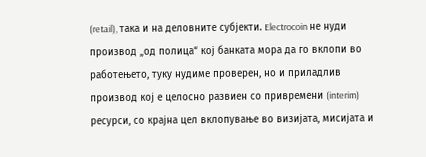(retail), така и на деловните субјекти. Electrocoin не нуди производ „од полица“ кој банката мора да го вклопи во работењето, туку нудиме проверен, но и приладлив производ кој е целосно развиен со привремени (interim) ресурси, со крајна цел вклопување во визијата, мисијата и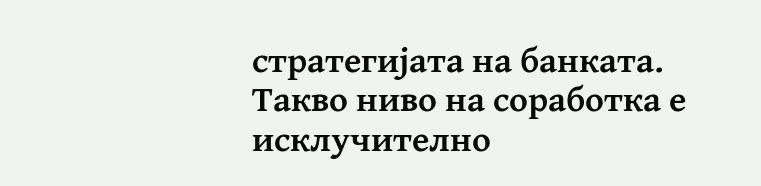стратегијата на банката.
Такво ниво на соработка е исклучително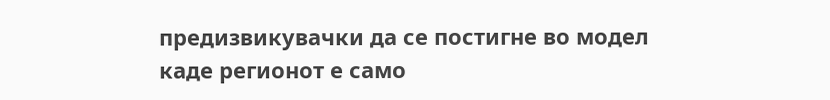предизвикувачки да се постигне во модел каде регионот е само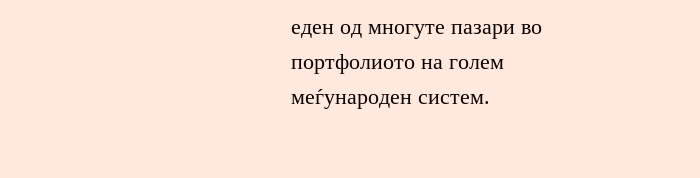еден од многуте пазари во портфолиото на голем меѓународен систем.